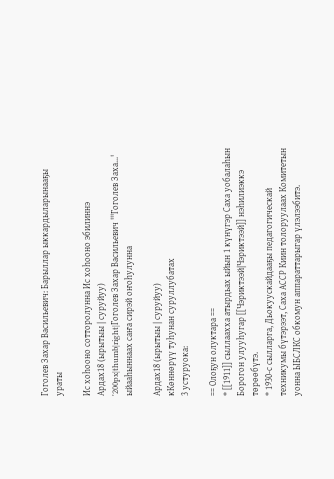Гоголев Захар Васильевич: Барыллар ыккардыларынааҕы ураты

Ис хоһооно сотторолунна Ис хоһооно эбилиннэ
Ардах18 (ырытыы | суруйуу)
'200px|thumb|right|Гоголев Захар Васильевич '''Гоголев Заха…' ыйааһыннаах саҥа сирэй оҥоһулунна

Ардах18 (ырытыы | суруйуу)
кКөннөрүү туһунан суруллубатах
3 устуруока:

== Олоҕун олуктара ==
* [[1911]] сыллаахха атырдьах ыйын 1 күнүгэр Саха уобалаһын Борогон улууһугар [[Чэриктээй|Чэриктээй]] нэһилиэккэ төрөөбүтэ.
* 1930-с сылларга, Дьокуускайдааҕы педагогическай техникумы бүтэрээт, Саха АССР Киин толоруулаах Комитетын уонна ЫБСЛКС обкомун аппараттарыгар үлэлээбитэ.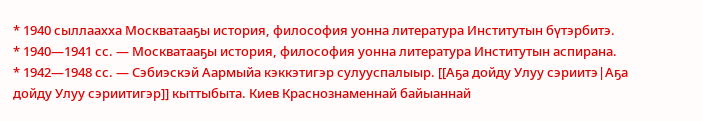* 1940 сыллаахха Москватааҕы история, философия уонна литература Институтын бүтэрбитэ.
* 1940—1941 сс. — Москватааҕы история, философия уонна литература Институтын аспирана.
* 1942—1948 сс. — Сэбиэскэй Аармыйа кэккэтигэр сулууспалыыр. [[Аҕа дойду Улуу сэриитэ|Аҕа дойду Улуу сэриитигэр]] кыттыбыта. Киев Краснознаменнай байыаннай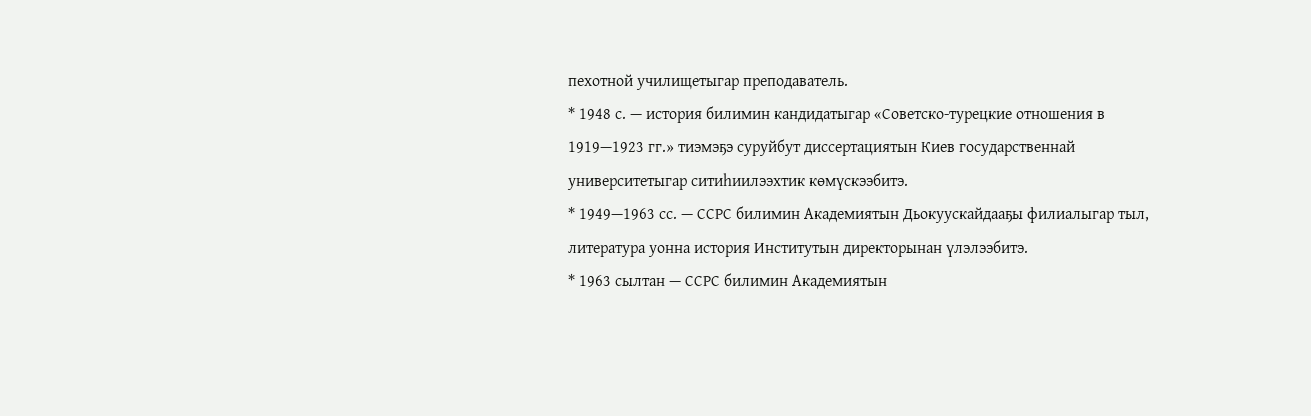пехотной училищетыгар преподаватель.
* 1948 с. — история билимин кандидатыгар «Советско-турецкие отношения в 1919—1923 гг.» тиэмэҕэ суруйбут диссертациятын Киев государственнай университетыгар ситиһиилээхтик көмүскээбитэ.
* 1949—1963 сс. — ССРС билимин Академиятын Дьокуускайдааҕы филиалыгар тыл, литература уонна история Институтын директорынан үлэлээбитэ.
* 1963 сылтан — ССРС билимин Академиятын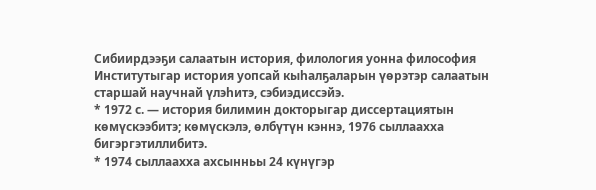Сибиирдээҕи салаатын история, филология уонна философия Институтыгар история уопсай кыһалҕаларын үөрэтэр салаатын старшай научнай үлэһитэ, сэбиэдиссэйэ.
* 1972 с. — история билимин докторыгар диссертациятын көмүскээбитэ; көмүскэлэ, өлбүтүн кэннэ, 1976 сыллаахха бигэргэтиллибитэ.
* 1974 сыллаахха ахсынньы 24 күнүгэр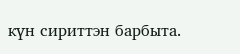күн сириттэн барбыта.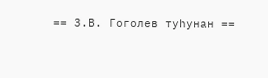== З.В. Гоголев туһунан ==